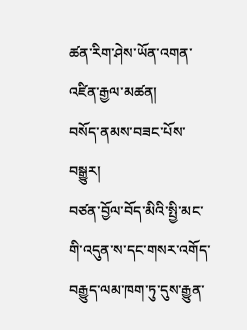ཚན་རིག་ཤེས་ཡོན་འགན་འཛིན་རྒྱལ་མཚན།
བསོད་ནམས་བཟང་པོས་བསྒྱུར།
བཙན་བྱོལ་བོད་མིའི་སྤྱི་མང་གི་འདུན་ས་དང་གསར་འགོད་བརྒྱུད་ལམ་ཁག་ཏུ་དུས་རྒྱུན་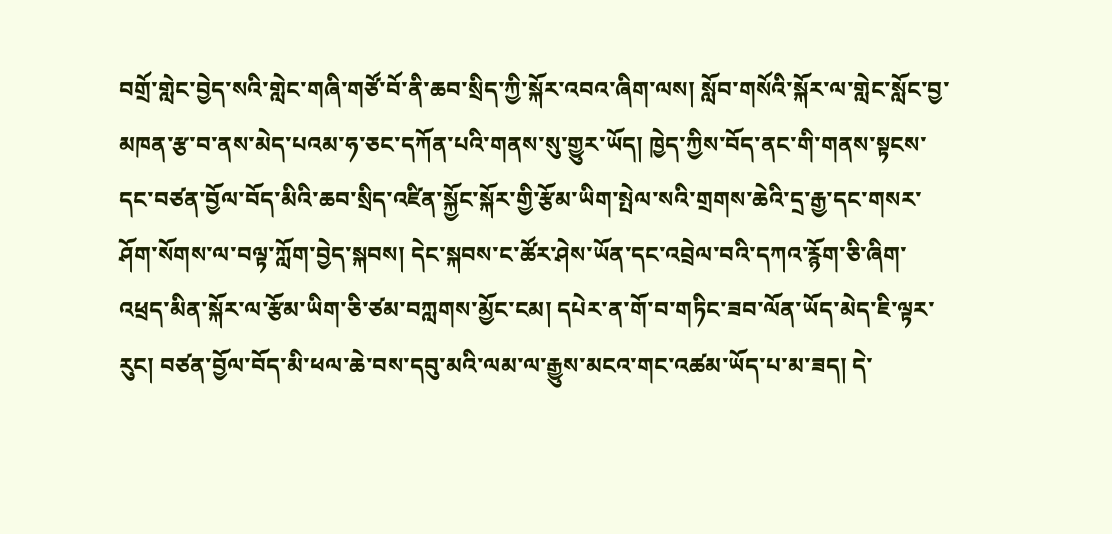བགྲོ་གླེང་བྱེད་སའི་གླེང་གཞི་གཙོ་བོ་ནི་ཆབ་སྲིད་ཀྱི་སྐོར་འབའ་ཞིག་ལས། སློབ་གསོའི་སྐོར་ལ་གླེང་སློང་བྱ་མཁན་རྩ་བ་ནས་མེད་པའམ་ཧ་ཅང་དཀོན་པའི་གནས་སུ་གྱུར་ཡོད། ཁྱེད་ཀྱིས་བོད་ནང་གི་གནས་སྟངས་དང་བཙན་བྱོལ་བོད་མིའི་ཆབ་སྲིད་འཛིན་སྐྱོང་སྐོར་གྱི་རྩོམ་ཡིག་སྤེལ་སའི་གྲགས་ཆེའི་དྲ་རྒྱ་དང་གསར་ཤོག་སོགས་ལ་བལྟ་ཀློག་བྱེད་སྐབས། དེང་སྐབས་ང་ཚོར་ཤེས་ཡོན་དང་འབྲེལ་བའི་དཀའ་རྙོག་ཅི་ཞིག་འཕྲད་མིན་སྐོར་ལ་རྩོམ་ཡིག་ཅི་ཙམ་བཀླགས་མྱོང་ངམ། དཔེར་ན་གོ་བ་གཏིང་ཟབ་ལོན་ཡོད་མེད་ཇི་ལྟར་རུང། བཙན་བྱོལ་བོད་མི་ཕལ་ཆེ་བས་དབུ་མའི་ལམ་ལ་རྒྱུས་མངའ་གང་འཚམ་ཡོད་པ་མ་ཟད། དེ་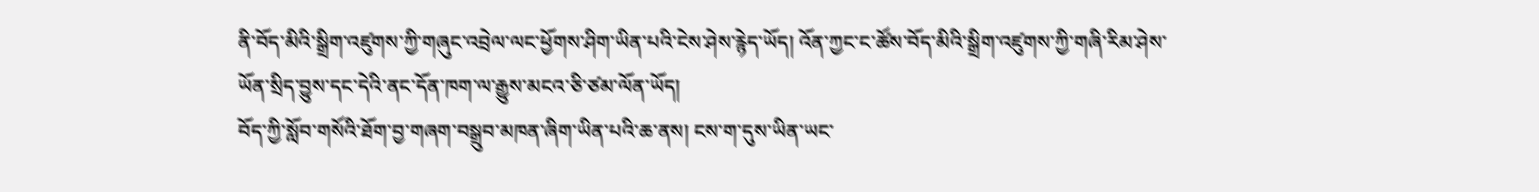ནི་བོད་མིའི་སྒྲིག་འཛུགས་ཀྱི་གཞུང་འབྲེལ་ལང་ཕྱོགས་ཤིག་ཡིན་པའི་ངེས་ཤེས་རྙེད་ཡོད། འོན་ཀྱང་ང་ཚོས་བོད་མིའི་སྒྲིག་འཛུགས་ཀྱི་གཞི་རིམ་ཤེས་ཡོན་སྲིད་བྱུས་དང་དེའི་ནང་དོན་ཁག་ལ་རྒྱུས་མངའ་ཅི་ཙམ་ལོན་ཡོད།
བོད་ཀྱི་སློབ་གསོའི་ཐོག་བྱ་གཞག་བསྒྲུབ་མཁན་ཞིག་ཡིན་པའི་ཆ་ནས། ངས་ག་དུས་ཡིན་ཡང་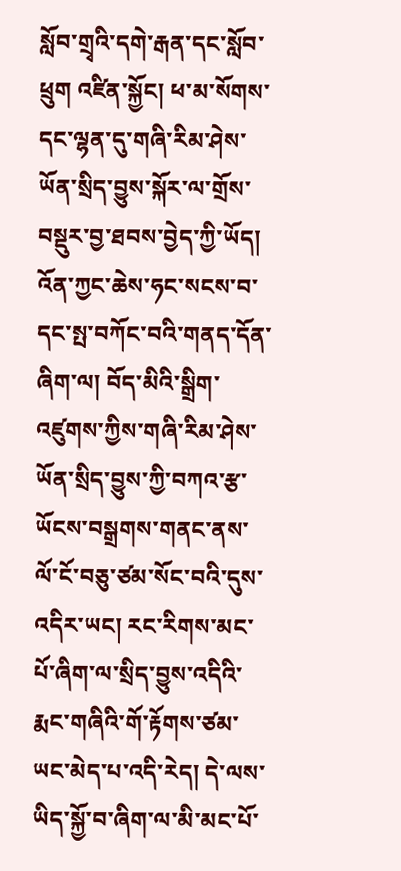སློབ་གྲྭའི་དགེ་རྒན་དང་སློབ་ཕྲུག འཛིན་སྐྱོང། ཕ་མ་སོགས་དང་ལྷན་དུ་གཞི་རིམ་ཤེས་ཡོན་སྲིད་བྱུས་སྐོར་ལ་གྲོས་བསྡུར་བྱ་ཐབས་བྱེད་ཀྱི་ཡོད། འོན་ཀྱང་ཆེས་ཧང་སངས་བ་དང་སྤ་བཀོང་བའི་གནད་དོན་ཞིག་ལ། བོད་མིའི་སྒྲིག་འཛུགས་ཀྱིས་གཞི་རིམ་ཤེས་ཡོན་སྲིད་བྱུས་ཀྱི་བཀའ་རྩ་ཡོངས་བསྒྲགས་གནང་ནས་ལོ་ངོ་བཅུ་ཙམ་སོང་བའི་དུས་འདིར་ཡང། རང་རིགས་མང་པོ་ཞིག་ལ་སྲིད་བྱུས་འདིའི་རྨང་གཞིའི་གོ་རྟོགས་ཙམ་ཡང་མེད་པ་འདི་རེད། དེ་ལས་ཡིད་སྐྱོ་བ་ཞིག་ལ་མི་མང་པོ་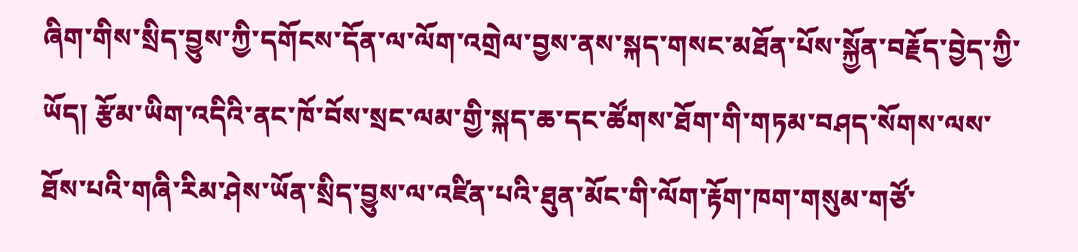ཞིག་གིས་སྲིད་བྱུས་ཀྱི་དགོངས་དོན་ལ་ལོག་འགྲེལ་བྱས་ནས་སྐད་གསང་མཐོན་པོས་སྐྱོན་བརྗོད་བྱེད་ཀྱི་ཡོད། རྩོམ་ཡིག་འདིའི་ནང་ཁོ་བོས་སྲང་ལམ་གྱི་སྐད་ཆ་དང་ཚོགས་ཐོག་གི་གཏམ་བཤད་སོགས་ལས་ཐོས་པའི་གཞི་རིམ་ཤེས་ཡོན་སྲིད་བྱུས་ལ་འཛིན་པའི་ཐུན་མོང་གི་ལོག་རྟོག་ཁག་གསུམ་གཙོ་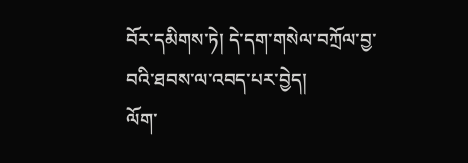བོར་དམིགས་ཏེ། དེ་དག་གསེལ་བཀྲོལ་བྱ་བའི་ཐབས་ལ་འབད་པར་བྱེད།
ལོག་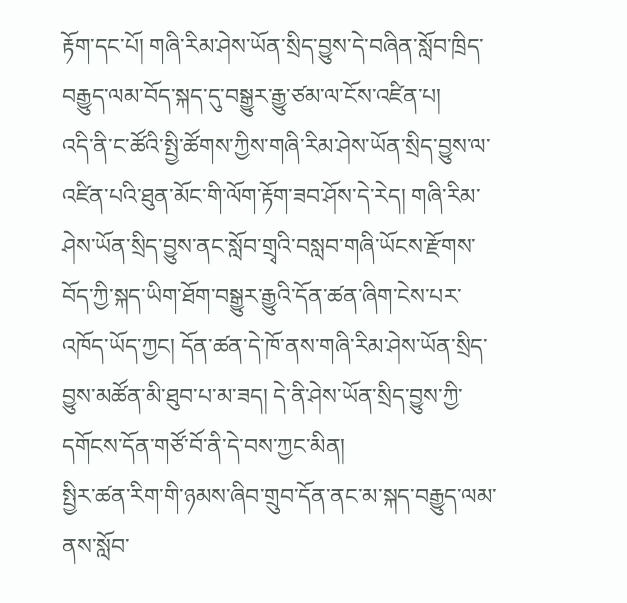རྟོག་དང་པོ། གཞི་རིམ་ཤེས་ཡོན་སྲིད་བྱུས་དེ་བཞིན་སློབ་ཁྲིད་བརྒྱུད་ལམ་བོད་སྐད་དུ་བསྒྱུར་རྒྱུ་ཙམ་ལ་ངོས་འཛིན་པ།
འདི་ནི་ང་ཚོའི་སྤྱི་ཚོགས་ཀྱིས་གཞི་རིམ་ཤེས་ཡོན་སྲིད་བྱུས་ལ་འཛིན་པའི་ཐུན་མོང་གི་ལོག་རྟོག་ཟབ་ཤོས་དེ་རེད། གཞི་རིམ་ཤེས་ཡོན་སྲིད་བྱུས་ནང་སློབ་གྲྭའི་བསླབ་གཞི་ཡོངས་རྫོགས་བོད་ཀྱི་སྐད་ཡིག་ཐོག་བསྒྱུར་རྒྱུའི་དོན་ཚན་ཞིག་ངེས་པར་འཁོད་ཡོད་ཀྱང། དོན་ཚན་དེ་ཁོ་ནས་གཞི་རིམ་ཤེས་ཡོན་སྲིད་བྱུས་མཚོན་མི་ཐུབ་པ་མ་ཟད། དེ་ནི་ཤེས་ཡོན་སྲིད་བྱུས་ཀྱི་དགོངས་དོན་གཙོ་བོ་ནི་དེ་བས་ཀྱང་མིན།
སྤྱིར་ཚན་རིག་གི་ཉམས་ཞིབ་གྲུབ་དོན་ནང་མ་སྐད་བརྒྱུད་ལམ་ནས་སློབ་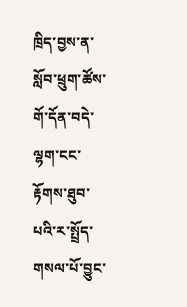ཁྲིད་བྱས་ན་སློབ་ཕྲུག་ཚོས་གོ་དོན་བདེ་ལྷག་ངང་རྟོགས་ཐུབ་པའི་ར་སྤྲོད་གསལ་པོ་བྱུང་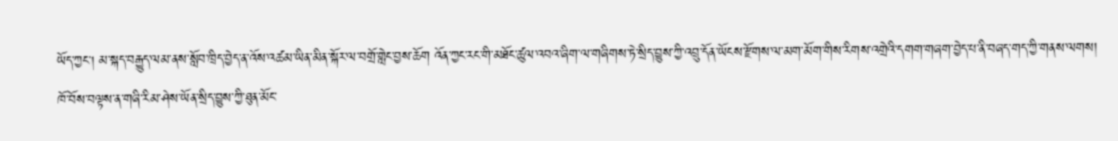ཡོད་ཀྱང། མ་སྐད་བརྒྱུད་ལམ་ནས་སློབ་ཁྲིད་བྱེད་ན་འོས་འཚམ་ཡིན་མིན་སྐོར་ལ་བགྲོ་གླེང་བྱས་ཆོག འོན་ཀྱང་རང་གི་མཐོང་ཚུལ་འབའ་ཞིག་ལ་གཞིགས་ཏེ་སྲིད་བྱུས་ཀྱི་འབྲུ་དོན་ཡོངས་རྫོགས་ལ་མག་མོག་གིས་རིགས་འགྲེའི་དགག་གཞག་བྱེད་པ་ནི་བཞད་གད་ཀྱི་གནས་ལགས།
ཁོ་བོས་བལྟས་ན་གཞི་རིམ་ཤེས་ཡོན་སྲིད་བྱུས་ཀྱི་ཐུན་མོང་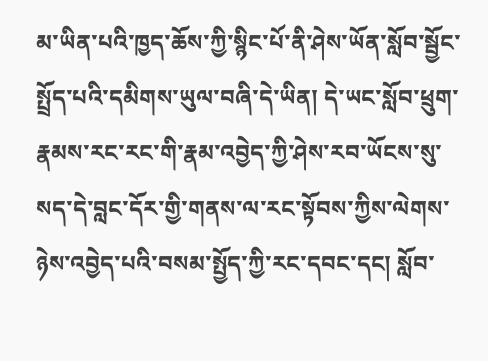མ་ཡིན་པའི་ཁྱད་ཆོས་ཀྱི་སྙིང་པོ་ནི་ཤེས་ཡོན་སློབ་སྦྱོང་སྤྲོད་པའི་དམིགས་ཡུལ་བཞི་དེ་ཡིན། དེ་ཡང་སློབ་ཕྲུག་རྣམས་རང་རང་གི་རྣམ་འབྱེད་ཀྱི་ཤེས་རབ་ཡོངས་སུ་སད་དེ་བླང་དོར་གྱི་གནས་ལ་རང་སྟོབས་ཀྱིས་ལེགས་ཉེས་འབྱེད་པའི་བསམ་སྤྱོད་ཀྱི་རང་དབང་དང། སློབ་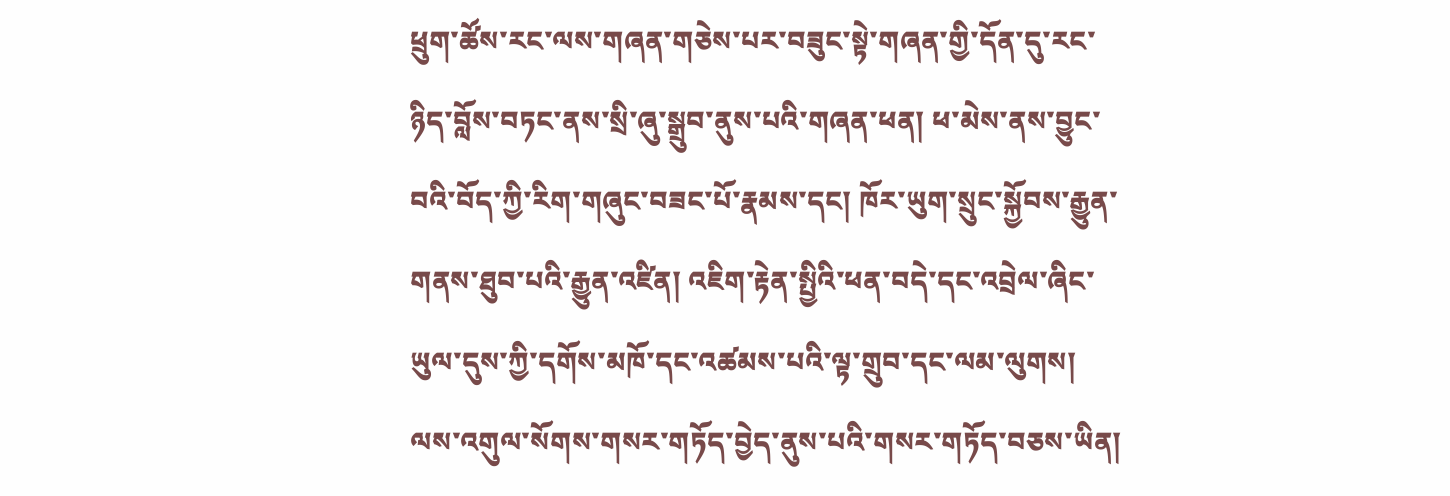ཕྲུག་ཚོས་རང་ལས་གཞན་གཅེས་པར་བཟུང་སྟེ་གཞན་གྱི་དོན་དུ་རང་ཉིད་བློས་བཏང་ནས་སྲི་ཞུ་སྒྲུབ་ནུས་པའི་གཞན་ཕན། ཕ་མེས་ནས་བྱུང་བའི་བོད་ཀྱི་རིག་གཞུང་བཟང་པོ་རྣམས་དང། ཁོར་ཡུག་སྲུང་སྐྱོབས་རྒྱུན་གནས་ཐུབ་པའི་རྒྱུན་འཛིན། འཇིག་རྟེན་སྤྱིའི་ཕན་བདེ་དང་འབྲེལ་ཞིང་ཡུལ་དུས་ཀྱི་དགོས་མཁོ་དང་འཚམས་པའི་ལྟ་གྲུབ་དང་ལམ་ལུགས། ལས་འགུལ་སོགས་གསར་གཏོད་བྱེད་ནུས་པའི་གསར་གཏོད་བཅས་ཡིན།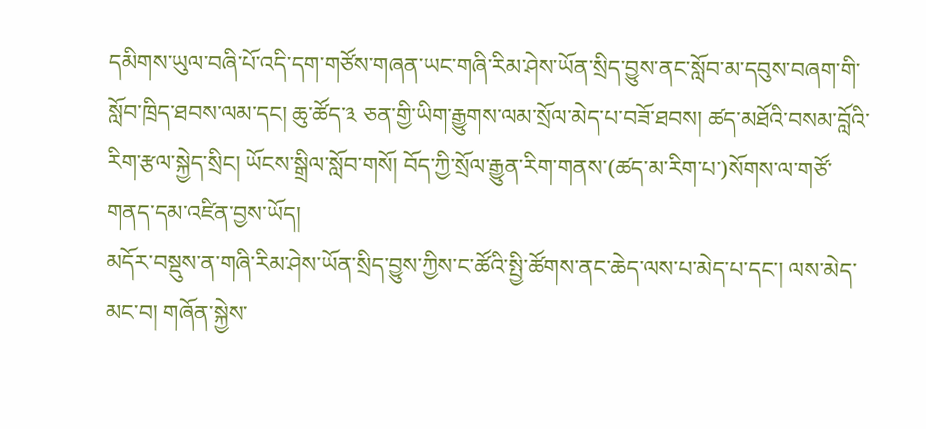དམིགས་ཡུལ་བཞི་པོ་འདི་དག་གཙོས་གཞན་ཡང་གཞི་རིམ་ཤེས་ཡོན་སྲིད་བྱུས་ནང་སློབ་མ་དབུས་བཞག་གི་སློབ་ཁྲིད་ཐབས་ལམ་དང། ཆུ་ཚོད་༣ ཅན་གྱི་ཡིག་རྒྱུགས་ལམ་སྲོལ་མེད་པ་བཟོ་ཐབས། ཚད་མཐོའི་བསམ་བློའི་རིག་རྩལ་སྐྱེད་སྲིང། ཡོངས་སྒྲིལ་སློབ་གསོ། བོད་ཀྱི་སྲོལ་རྒྱུན་རིག་གནས་(ཚད་མ་རིག་པ་)སོགས་ལ་གཙོ་གནད་དམ་འཛིན་བྱས་ཡོད།
མདོར་བསྡུས་ན་གཞི་རིམ་ཤེས་ཡོན་སྲིད་བྱུས་ཀྱིས་ང་ཚོའི་སྤྱི་ཚོགས་ནང་ཆེད་ལས་པ་མེད་པ་དང་། ལས་མེད་མང་བ། གཞོན་སྐྱེས་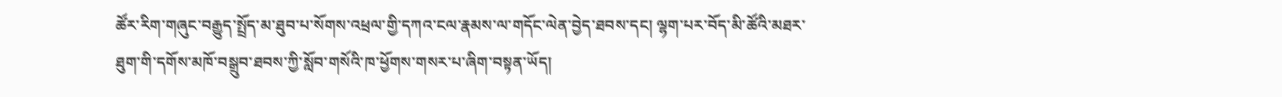ཚོར་རིག་གཞུང་བརྒྱུད་སྤྲོད་མ་ཐུབ་པ་སོགས་འཕྲལ་གྱི་དཀའ་ངལ་རྣམས་ལ་གདོང་ལེན་བྱེད་ཐབས་དང། ལྷག་པར་བོད་མི་ཚོའི་མཐར་ཐུག་གི་དགོས་མཁོ་བསྒྲུབ་ཐབས་ཀྱི་སློབ་གསོའི་ཁ་ཕྱོགས་གསར་པ་ཞིག་བསྟན་ཡོད།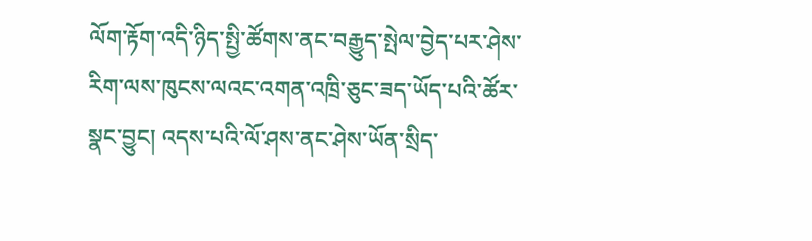ལོག་རྟོག་འདི་ཉིད་སྤྱི་ཚོགས་ནང་བརྒྱུད་སྤེལ་བྱེད་པར་ཤེས་རིག་ལས་ཁུངས་ལའང་འགན་འཁྲི་ཅུང་ཟད་ཡོད་པའི་ཚོར་སྣང་བྱུང། འདས་པའི་ལོ་ཤས་ནང་ཤེས་ཡོན་སྲིད་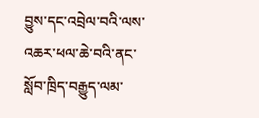བྱུས་དང་འབྲེལ་བའི་ལས་འཆར་ཕལ་ཆེ་བའི་ནང་སློབ་ཁྲིད་བརྒྱུད་ལམ་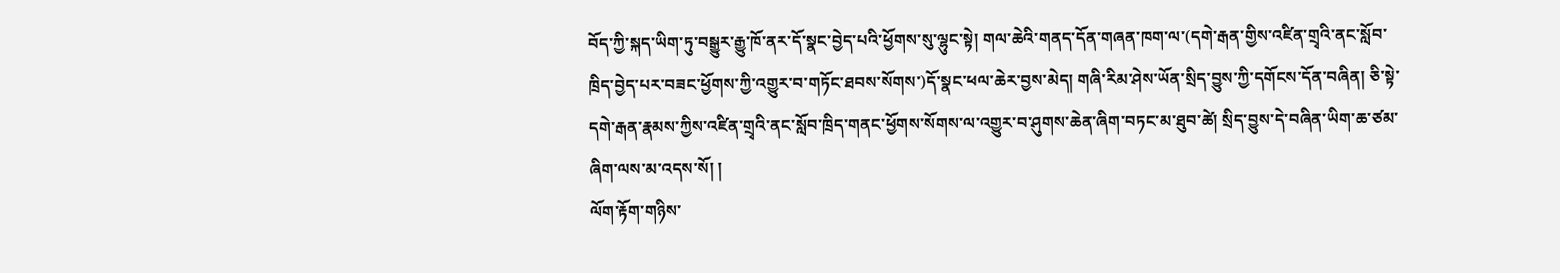བོད་ཀྱི་སྐད་ཡིག་ཏུ་བསྒྱུར་རྒྱུ་ཁོ་ནར་དོ་སྣང་བྱེད་པའི་ཕྱོགས་སུ་ལྷུང་སྟེ། གལ་ཆེའི་གནད་དོན་གཞན་ཁག་ལ་(དགེ་རྒན་གྱིས་འཛིན་གྲྭའི་ནང་སློབ་ཁྲིད་བྱེད་པར་བཟང་ཕྱོགས་ཀྱི་འགྱུར་བ་གཏོང་ཐབས་སོགས་)དོ་སྣང་ཕལ་ཆེར་བྱས་མེད། གཞི་རིམ་ཤེས་ཡོན་སྲིད་བྱུས་ཀྱི་དགོངས་དོན་བཞིན། ཅི་སྟེ་དགེ་རྒན་རྣམས་ཀྱིས་འཛིན་གྲྭའི་ནང་སློབ་ཁྲིད་གནང་ཕྱོགས་སོགས་ལ་འགྱུར་བ་ཤུགས་ཆེན་ཞིག་བཏང་མ་ཐུབ་ཚེ། སྲིད་བྱུས་དེ་བཞིན་ཡིག་ཆ་ཙམ་ཞིག་ལས་མ་འདས་སོ། །
ལོག་རྟོག་གཉིས་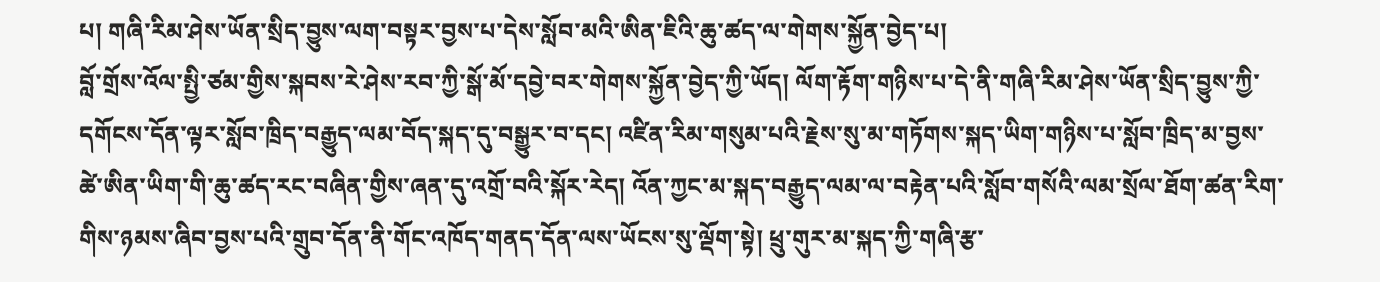པ། གཞི་རིམ་ཤེས་ཡོན་སྲིད་བྱུས་ལག་བསྟར་བྱས་པ་དེས་སློབ་མའི་ཨིན་ཇིའི་ཆུ་ཚད་ལ་གེགས་སྐྱོན་བྱེད་པ།
བློ་གྲོས་འོལ་སྤྱི་ཙམ་གྱིས་སྐབས་རེ་ཤེས་རབ་ཀྱི་སྒོ་མོ་དབྱེ་བར་གེགས་སྐྱོན་བྱེད་ཀྱི་ཡོད། ལོག་རྟོག་གཉིས་པ་དེ་ནི་གཞི་རིམ་ཤེས་ཡོན་སྲིད་བྱུས་ཀྱི་དགོངས་དོན་ལྟར་སློབ་ཁྲིད་བརྒྱུད་ལམ་བོད་སྐད་དུ་བསྒྱུར་བ་དང། འཛིན་རིམ་གསུམ་པའི་རྗེས་སུ་མ་གཏོགས་སྐད་ཡིག་གཉིས་པ་སློབ་ཁྲིད་མ་བྱས་ཚེ་ཨིན་ཡིག་གི་ཆུ་ཚད་རང་བཞིན་གྱིས་ཞན་དུ་འགྲོ་བའི་སྐོར་རེད། འོན་ཀྱང་མ་སྐད་བརྒྱུད་ལམ་ལ་བརྟེན་པའི་སློབ་གསོའི་ལམ་སྲོལ་ཐོག་ཚན་རིག་གིས་ཉམས་ཞིབ་བྱས་པའི་གྲུབ་དོན་ནི་གོང་འཁོད་གནད་དོན་ལས་ཡོངས་སུ་ལྡོག་སྟེ། ཕྲུ་གུར་མ་སྐད་ཀྱི་གཞི་རྩ་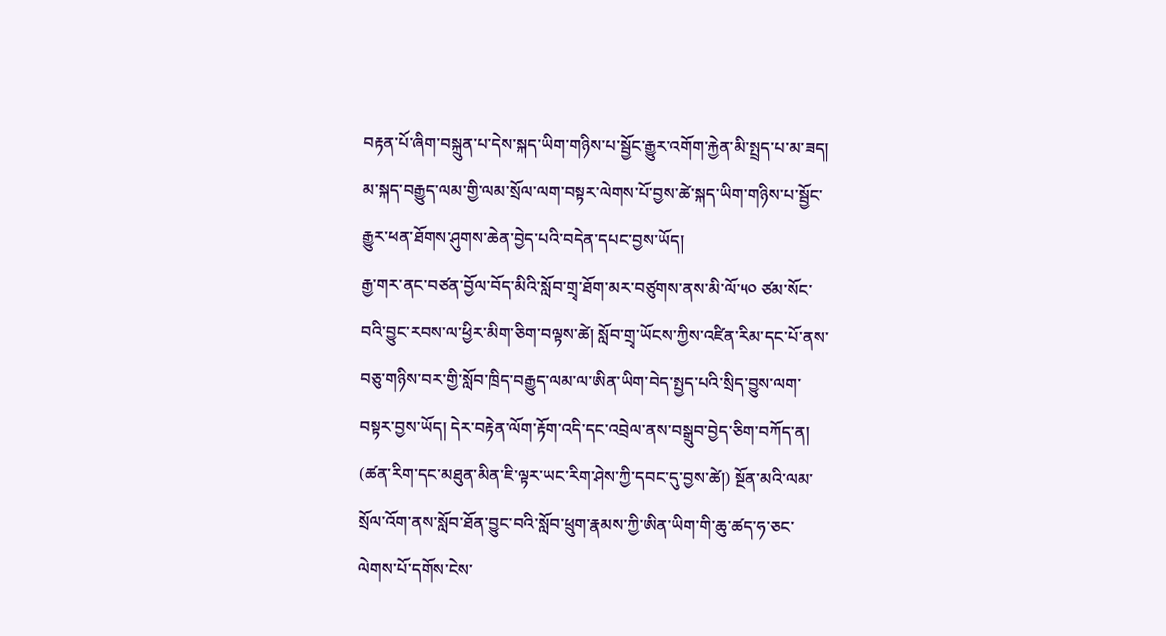བརྟན་པོ་ཞིག་བསྐྲུན་པ་དེས་སྐད་ཡིག་གཉིས་པ་སྦྱོང་རྒྱུར་འགོག་རྐྱེན་མི་སྤྲད་པ་མ་ཟད། མ་སྐད་བརྒྱུད་ལམ་གྱི་ལམ་སྲོལ་ལག་བསྟར་ལེགས་པོ་བྱས་ཚེ་སྐད་ཡིག་གཉིས་པ་སྦྱོང་རྒྱུར་ཕན་ཐོགས་ཤུགས་ཆེན་བྱེད་པའི་བདེན་དཔང་བྱས་ཡོད།
རྒྱ་གར་ནང་བཙན་བྱོལ་བོད་མིའི་སློབ་གྲྭ་ཐོག་མར་བཙུགས་ནས་མི་ལོ་༥༠ ཙམ་སོང་བའི་བྱུང་རབས་ལ་ཕྱིར་མིག་ཅིག་བལྟས་ཚེ། སློབ་གྲྭ་ཡོངས་ཀྱིས་འཛིན་རིམ་དང་པོ་ནས་བཅུ་གཉིས་བར་གྱི་སློབ་ཁྲིད་བརྒྱུད་ལམ་ལ་ཨིན་ཡིག་བེད་སྤྱད་པའི་སྲིད་བྱུས་ལག་བསྟར་བྱས་ཡོད། དེར་བརྟེན་ལོག་རྟོག་འདི་དང་འབྲེལ་ནས་བསྒྲུབ་བྱེད་ཅིག་བཀོད་ན། (ཚན་རིག་དང་མཐུན་མིན་ཇི་ལྟར་ཡང་རིག་ཤེས་ཀྱི་དབང་དུ་བྱས་ཚེ།) སྔོན་མའི་ལམ་སྲོལ་འོག་ནས་སློབ་ཐོན་བྱུང་བའི་སློབ་ཕྲུག་རྣམས་ཀྱི་ཨིན་ཡིག་གི་ཆུ་ཚད་ཧ་ཅང་ལེགས་པོ་དགོས་ངེས་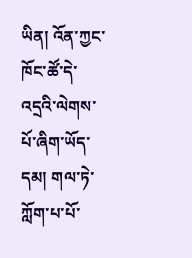ཡིན། འོན་ཀྱང་ཁོང་ཚོ་དེ་འདྲའི་ལེགས་པོ་ཞིག་ཡོད་དམ། གལ་ཏེ་ཀློག་པ་པོ་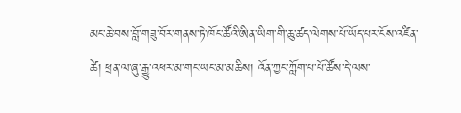མང་ཆེ་བས་བློ་གཟུ་བོར་གནས་ཏེ་ཁོང་ཚོའི་ཨིན་ཡིག་གི་ཆུ་ཚད་ལེགས་པོ་ཡོད་པར་ངོས་འཛིན་ཚེ། ཕྲན་ལ་ཞུ་རྒྱུ་འཕར་མ་གང་ཡང་མ་མཆིས། འོན་ཀྱང་ཀློག་པ་པོ་ཚོས་དེ་ལས་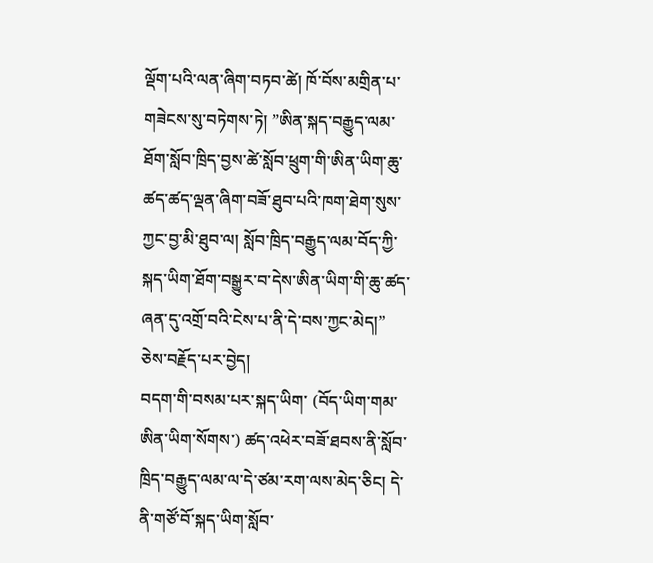ལྡོག་པའི་ལན་ཞིག་བཏབ་ཚེ། ཁོ་བོས་མགྲིན་པ་གཟེངས་སུ་བཏེགས་ཏེ། ”ཨིན་སྐད་བརྒྱུད་ལམ་ཐོག་སློབ་ཁྲིད་བྱས་ཚེ་སློབ་ཕྲུག་གི་ཨིན་ཡིག་ཆུ་ཚད་ཚད་ལྡན་ཞིག་བཟོ་ཐུབ་པའི་ཁག་ཐེག་སུས་ཀྱང་བྱ་མི་ཐུབ་ལ། སློབ་ཁྲིད་བརྒྱུད་ལམ་བོད་ཀྱི་སྐད་ཡིག་ཐོག་བསྒྱུར་བ་དེས་ཨིན་ཡིག་གི་ཆུ་ཚད་ཞན་དུ་འགྲོ་བའི་ངེས་པ་ནི་དེ་བས་ཀྱང་མེད།” ཅེས་བརྗོད་པར་བྱེད།
བདག་གི་བསམ་པར་སྐད་ཡིག་ (བོད་ཡིག་གམ་ཨིན་ཡིག་སོགས་) ཚད་འཕེར་བཟོ་ཐབས་ནི་སློབ་ཁྲིད་བརྒྱུད་ལམ་ལ་དེ་ཙམ་རག་ལས་མེད་ཅིང། དེ་ནི་གཙོ་བོ་སྐད་ཡིག་སློབ་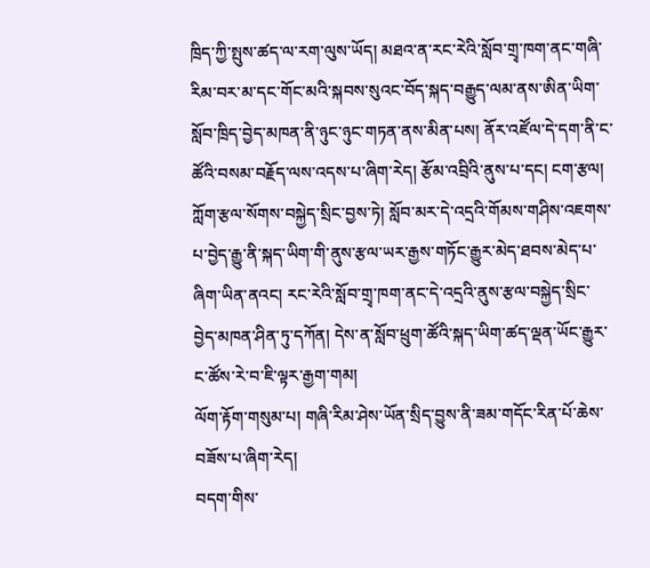ཁྲིད་ཀྱི་སྤུས་ཚད་ལ་རག་ལུས་ཡོད། མཐའ་ན་རང་རེའི་སློབ་གྲྭ་ཁག་ནང་གཞི་རིམ་བར་མ་དང་གོང་མའི་སྐབས་སུའང་བོད་སྐད་བརྒྱུད་ལམ་ནས་ཨིན་ཡིག་སློབ་ཁྲིད་བྱེད་མཁན་ནི་ཉུང་ཉུང་གཏན་ནས་མིན་པས། ནོར་འཛོལ་དེ་དག་ནི་ང་ཚོའི་བསམ་བརྗོད་ལས་འདས་པ་ཞིག་རེད། རྩོམ་འབྲིའི་ནུས་པ་དང། ངག་རྩལ། ཀློག་རྩལ་སོགས་བསྐྱེད་སྲིང་བྱས་ཏེ། སློབ་མར་དེ་འདྲའི་གོམས་གཤིས་འཇགས་པ་བྱེད་རྒྱུ་ནི་སྐད་ཡིག་གི་ནུས་རྩལ་ཡར་རྒྱས་གཏོང་རྒྱུར་མེད་ཐབས་མེད་པ་ཞིག་ཡིན་ནའང། རང་རེའི་སློབ་གྲྭ་ཁག་ནང་དེ་འདྲའི་ནུས་རྩལ་བསྐྱེད་སྲིང་བྱེད་མཁན་ཤིན་ཏུ་དཀོན། དེས་ན་སློབ་ཕྲུག་ཚོའི་སྐད་ཡིག་ཚད་ལྡན་ཡོང་རྒྱུར་ང་ཚོས་རེ་བ་ཇི་ལྟར་རྒྱག་གམ།
ལོག་རྟོག་གསུམ་པ། གཞི་རིམ་ཤེས་ཡོན་སྲིད་བྱུས་ནི་ཟམ་གདོང་རིན་པོ་ཆེས་བཟོས་པ་ཞིག་རེད།
བདག་གིས་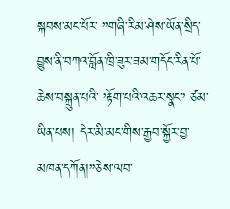སྐབས་མང་པོར་ ”གཞི་རིམ་ཤེས་ཡོན་སྲིད་བྱུས་ནི་བཀའ་བློན་ཁྲི་ཟུར་ཟམ་གདོང་རིན་པོ་ཆེས་བསྐྲུན་པའི་ ’རྟོག་པའི་འཆར་སྣང་’ ཙམ་ཡིན་པས། དེར་མི་མང་གིས་རྒྱབ་སྐྱོར་བྱ་མཁན་དཀོན།”ཅེས་ལབ་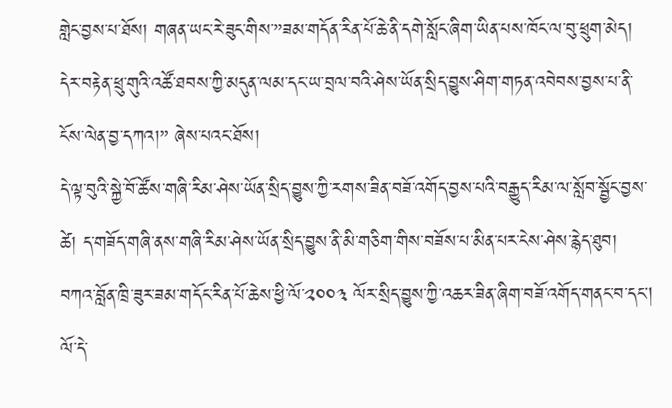གླེང་བྱས་པ་ཐོས། གཞན་ཡང་རེ་ཟུང་གིས་”ཟམ་གདོན་རིན་པོ་ཆེ་ནི་དགེ་སློང་ཞིག་ཡིན་པས་ཁོང་ལ་བུ་ཕྲུག་མེད། དེར་བརྟེན་ཕྲུ་གུའི་འཚོ་ཐབས་ཀྱི་མདུན་ལམ་དང་ཡ་བྲལ་བའི་ཤེས་ཡོན་སྲིད་བྱུས་ཤིག་གཏན་འབེབས་བྱས་པ་ནི་ངོས་ལེན་བྱ་དཀའ།” ཞེས་པའང་ཐོས།
དེ་ལྟ་བུའི་སྐྱེ་བོ་ཚོས་གཞི་རིམ་ཤེས་ཡོན་སྲིད་བྱུས་ཀྱི་རགས་ཟིན་བཟོ་འགོད་བྱས་པའི་བརྒྱུད་རིམ་ལ་སློབ་སྦྱོང་བྱས་ཚེ། ད་གཟོད་གཞི་ནས་གཞི་རིམ་ཤེས་ཡོན་སྲིད་བྱུས་ནི་མི་གཅིག་གིས་བཟོས་པ་མིན་པར་ངེས་ཤེས་རྙེད་ཐུབ།
བཀའ་བློན་ཁྲི་ཟུར་ཟམ་གདོང་རིན་པོ་ཆེས་ཕྱི་ལོ་༢༠༠༣ ལོར་སྲིད་བྱུས་ཀྱི་འཆར་ཟིན་ཞིག་བཟོ་འགོད་གནང་བ་དང། ལོ་དེ་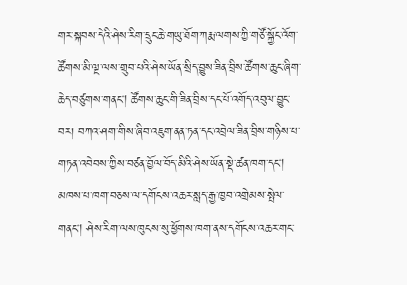གར་སྐབས་དེའི་ཤེས་རིག་དྲུང་ཆེ་གཡུ་ཐོག་ཀརྨ་ལགས་ཀྱི་གཙོ་སྐྱོང་འོག་ཚོགས་མི་ལྔ་ལས་གྲུབ་པའི་ཤེས་ཡོན་སྲིད་བྱུས་ཟིན་བྲིས་ཚོགས་ཆུང་ཞིག་ཆེད་བཙུགས་གནང། ཚོགས་ཆུང་གི་ཟིན་བྲིས་དང་པོ་འགོད་འབུལ་བྱུང་བར། བཀའ་ཤག་གིས་ཞིབ་འཇུག་ནན་ཏན་དང་འབྲེལ་ཟིན་བྲིས་གཉིས་པ་གཏན་འབེབས་ཀྱིས་བཙན་བྱོལ་བོད་མིའི་ཤེས་ཡོན་སྡེ་ཚན་ཁག་དང། མཁས་པ་ཁག་བཅས་ལ་དགོངས་འཆར་སླད་རྒྱ་ཁྱབ་འགྲེམས་སྤེལ་གནང། ཤེས་རིག་ལས་ཁུངས་སུ་ཕྱོགས་ཁག་ནས་དགོངས་འཆར་གང་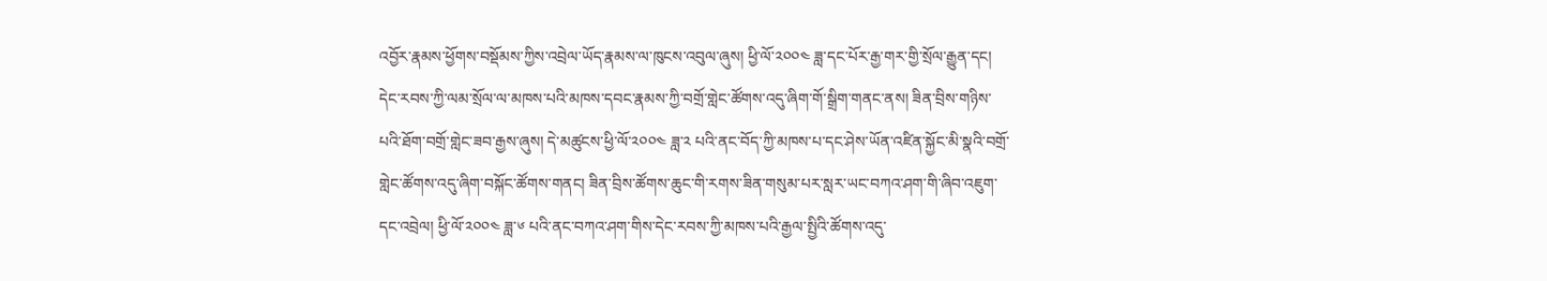འབྱོར་རྣམས་ཕྱོགས་བསྡོམས་ཀྱིས་འབྲེལ་ཡོད་རྣམས་ལ་ཁུངས་འབུལ་ཞུས། ཕྱི་ལོ་༢༠༠༤ ཟླ་དང་པོར་རྒྱ་གར་གྱི་སྲོལ་རྒྱུན་དང། དེང་རབས་ཀྱི་ལམ་སྲོལ་ལ་མཁས་པའི་མཁས་དབང་རྣམས་ཀྱི་བགྲོ་གླེང་ཚོགས་འདུ་ཞིག་གོ་སྒྲིག་གནང་ནས། ཟིན་བྲིས་གཉིས་པའི་ཐོག་བགྲོ་གླེང་ཟབ་རྒྱས་ཞུས། དེ་མཚུངས་ཕྱི་ལོ་༢༠༠༤ ཟླ་༢ པའི་ནང་བོད་ཀྱི་མཁས་པ་དང་ཤེས་ཡོན་འཛིན་སྐྱོང་མི་སྣའི་བགྲོ་གླེང་ཚོགས་འདུ་ཞིག་བསྐོང་ཚོགས་གནང། ཟིན་བྲིས་ཚོགས་ཆུང་གི་རགས་ཟིན་གསུམ་པར་སླར་ཡང་བཀའ་ཤག་གི་ཞིབ་འཇུག་དང་འབྲེལ། ཕྱི་ལོ་༢༠༠༤ ཟླ་༦ པའི་ནང་བཀའ་ཤག་གིས་དེང་རབས་ཀྱི་མཁས་པའི་རྒྱལ་སྤྱིའི་ཚོགས་འདུ་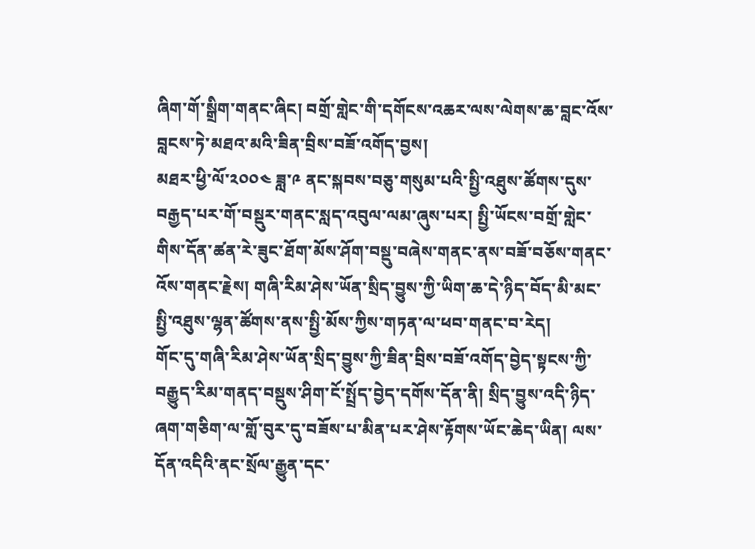ཞིག་གོ་སྒྲིག་གནང་ཞིང། བགྲོ་གླེང་གི་དགོངས་འཆར་ལས་ལེགས་ཆ་བླང་འོས་བླངས་ཏེ་མཐའ་མའི་ཟིན་བྲིས་བཟོ་འགོད་བྱས།
མཐར་ཕྱི་ལོ་༢༠༠༤ ཟླ་༩ ནང་སྐབས་བཅུ་གསུམ་པའི་སྤྱི་འཐུས་ཚོགས་དུས་བརྒྱད་པར་གོ་བསྡུར་གནང་སླད་འབུལ་ལམ་ཞུས་པར། སྤྱི་ཡོངས་བགྲོ་གླེང་གིས་དོན་ཚན་རེ་ཟུང་ཐོག་མོས་ཤོག་བསྡུ་བཞེས་གནང་ནས་བཟོ་བཅོས་གནང་འོས་གནང་རྗེས། གཞི་རིམ་ཤེས་ཡོན་སྲིད་བྱུས་ཀྱི་ཡིག་ཆ་དེ་ཉིད་བོད་མི་མང་སྤྱི་འཐུས་ལྷན་ཚོགས་ནས་སྤྱི་མོས་ཀྱིས་གཏན་ལ་ཕབ་གནང་བ་རེད།
གོང་དུ་གཞི་རིམ་ཤེས་ཡོན་སྲིད་བྱུས་ཀྱི་ཟིན་བྲིས་བཟོ་འགོད་བྱེད་སྟངས་ཀྱི་བརྒྱུད་རིམ་གནད་བསྡུས་ཤིག་ངོ་སྤྲོད་བྱེད་དགོས་དོན་ནི། སྲིད་བྱུས་འདི་ཉིད་ཞག་གཅིག་ལ་གློ་བུར་དུ་བཟོས་པ་མིན་པར་ཤེས་རྟོགས་ཡོང་ཆེད་ཡིན། ལས་དོན་འདིའི་ནང་སྲོལ་རྒྱུན་དང་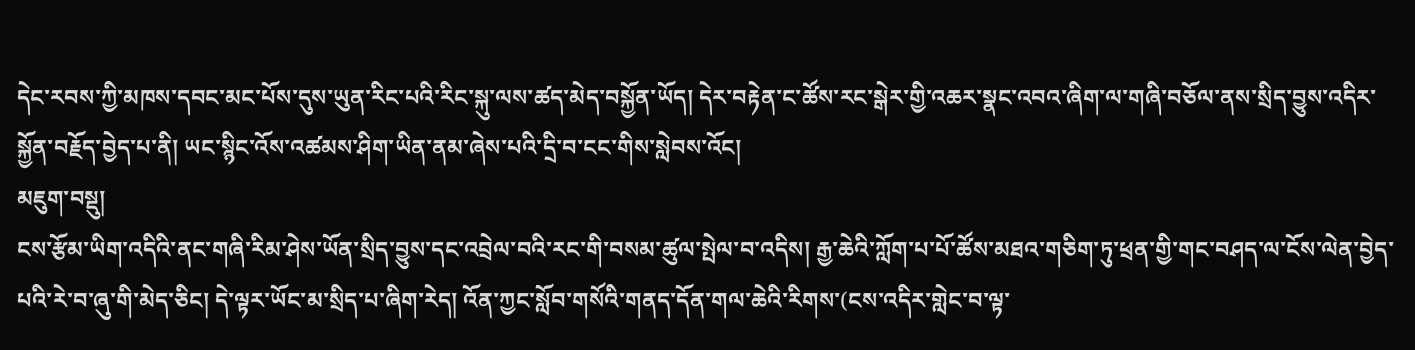དེང་རབས་ཀྱི་མཁས་དབང་མང་པོས་དུས་ཡུན་རིང་པའི་རིང་སྐུ་ལས་ཚད་མེད་བསྐྱོན་ཡོད། དེར་བརྟེན་ང་ཚོས་རང་སྒེར་གྱི་འཆར་སྣང་འབའ་ཞིག་ལ་གཞི་བཅོལ་ནས་སྲིད་བྱུས་འདིར་སྐྱོན་བརྗོད་བྱེད་པ་ནི། ཡང་སྙིང་འོས་འཚམས་ཤིག་ཡིན་ནམ་ཞེས་པའི་དྲི་བ་ངང་གིས་སླེབས་འོང།
མཇུག་བསྡུ།
ངས་རྩོམ་ཡིག་འདིའི་ནང་གཞི་རིམ་ཤེས་ཡོན་སྲིད་བྱུས་དང་འབྲེལ་བའི་རང་གི་བསམ་ཚུལ་སྤེལ་བ་འདིས། རྒྱ་ཆེའི་ཀློག་པ་པོ་ཚོས་མཐའ་གཅིག་ཏུ་ཕྲན་གྱི་གང་བཤད་ལ་ངོས་ལེན་བྱེད་པའི་རེ་བ་ཞུ་གི་མེད་ཅིང། དེ་ལྟར་ཡོང་མ་སྲིད་པ་ཞིག་རེད། འོན་ཀྱང་སློབ་གསོའི་གནད་དོན་གལ་ཆེའི་རིགས་(ངས་འདིར་གླེང་བ་ལྟ་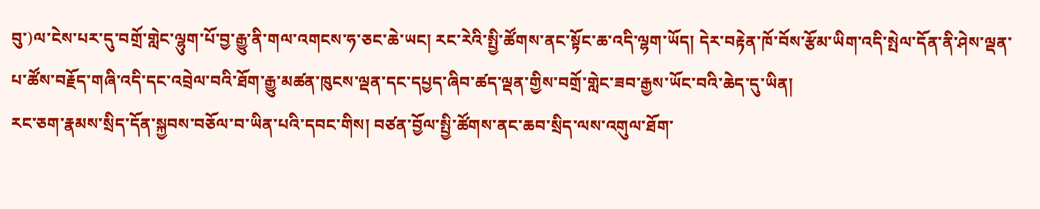བུ་)ལ་ངེས་པར་དུ་བགྲོ་གླེང་ལྷུག་པོ་བྱ་རྒྱུ་ནི་གལ་འགངས་ཧ་ཅང་ཆེ་ཡང། རང་རེའི་སྤྱི་ཚོགས་ནང་སྟོང་ཆ་འདི་ལྷག་ཡོད། དེར་བརྟེན་ཁོ་བོས་རྩོམ་ཡིག་འདི་སྤེལ་དོན་ནི་ཤེས་ལྡན་པ་ཚོས་བརྗོད་གཞི་འདི་དང་འབྲེལ་བའི་ཐོག་རྒྱུ་མཚན་ཁུངས་ལྡན་དང་དཔྱད་ཞིབ་ཚད་ལྡན་གྱིས་བགྲོ་གླེང་ཟབ་རྒྱས་ཡོང་བའི་ཆེད་དུ་ཡིན།
རང་ཅག་རྣམས་སྲིད་དོན་སྐྱབས་བཅོལ་བ་ཡིན་པའི་དབང་གིས། བཙན་བྱོལ་སྤྱི་ཚོགས་ནང་ཆབ་སྲིད་ལས་འགུལ་ཐོག་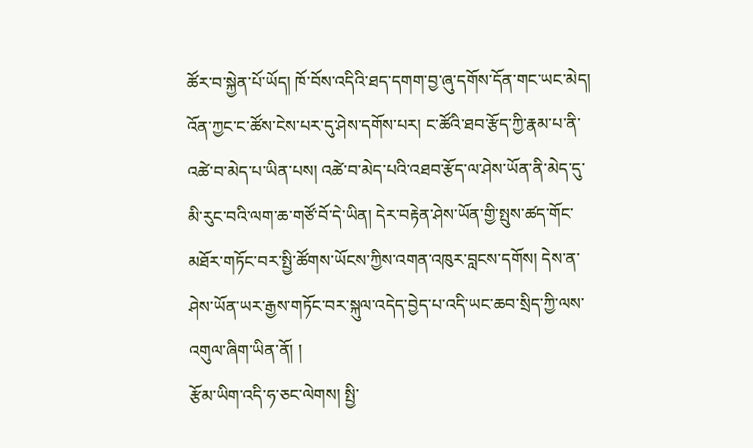ཚོར་བ་སྐྱེན་པོ་ཡོད། ཁོ་བོས་འདིའི་ཐད་དགག་བྱ་ཞུ་དགོས་དོན་གང་ཡང་མེད། འོན་ཀྱང་ང་ཚོས་ངེས་པར་དུ་ཤེས་དགོས་པར། ང་ཚོའི་ཐབ་རྩོད་ཀྱི་རྣམ་པ་ནི་འཚེ་བ་མེད་པ་ཡིན་པས། འཚེ་བ་མེད་པའི་འཐབ་རྩོད་ལ་ཤེས་ཡོན་ནི་མེད་དུ་མི་རུང་བའི་ལག་ཆ་གཙོ་བོ་དེ་ཡིན། དེར་བརྟེན་ཤེས་ཡོན་གྱི་སྤུས་ཚད་གོང་མཐོར་གཏོང་བར་སྤྱི་ཚོགས་ཡོངས་ཀྱིས་འགན་འཁུར་བླངས་དགོས། དེས་ན་ཤེས་ཡོན་ཡར་རྒྱས་གཏོང་བར་སྐུལ་འདེད་བྱེད་པ་འདི་ཡང་ཆབ་སྲིད་ཀྱི་ལས་འགུལ་ཞིག་ཡིན་ནོ། །
རྩོམ་ཡིག་འདི་ཧ་ཅང་ལེགས། སྤྱི་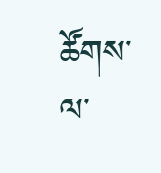ཚོགས་ལ་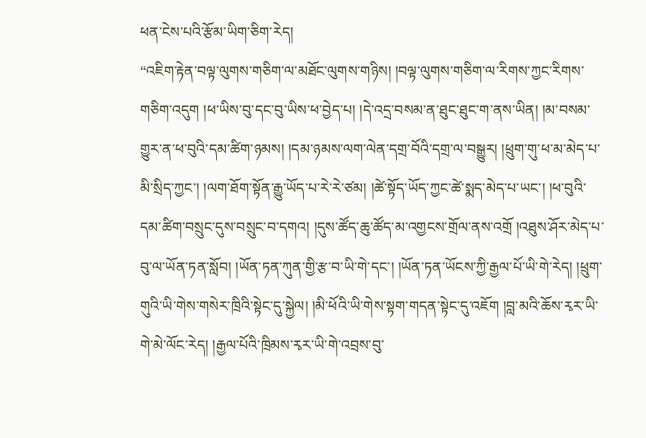ཕན་ངེས་པའི་རྩོམ་ཡིག་ཅིག་རེད།
“འཇིག་རྟེན་བལྟ་ལུགས་གཅིག་ལ་མཐོང་ལུགས་གཉིས། །བལྟ་ལུགས་གཅིག་ལ་རིགས་ཀྱང་རིགས་གཅིག་འདུག །ཕ་ཡིས་བུ་དང་བུ་ཡིས་ཕ་བྱེད་པ། །དེ་འདྲ་བསམ་ན་ཐུང་ཐུང་ག་ནས་ཡིན། །མ་བསམ་གྱུར་ན་ཕ་བུའི་དམ་ཚིག་ཉམས། །དམ་ཉམས་ལག་ལེན་དགྲ་བོའི་དགྲ་ལ་བསྒྱུར། །ཕྲུག་གུ་ཕ་མ་མེད་པ་མི་སྲིད་ཀྱང་། །ལག་ཐོག་སྟོན་རྒྱུ་ཡོད་པ་རེ་རེ་ཙམ། །ཚེ་སྟོད་ཡོད་ཀྱང་ཚེ་སྨད་མེད་པ་ཡང་། །ཕ་བུའི་དམ་ཚིག་བསྲུང་དུས་བསྲུང་བ་དགའ། །དུས་ཚོད་ཆུ་ཚོད་མ་འགྱངས་གྲོལ་ནས་འགྲོ །འཐུས་ཤོར་མེད་པ་བུ་ལ་ཡོན་ཏན་སློབ། །ཡོན་ཏན་ཀུན་གྱི་རྩ་བ་ཡི་གེ་དང་། །ཡོན་ཏན་ཡོངས་ཀྱི་རྒྱལ་པོ་ཡི་གེ་རེད། །ཕྲུག་གུའི་ཡི་གེས་གསེར་ཁྲིའི་སྟེང་དུ་སྐྱེལ། །མི་ཕོའི་ཡི་གེས་སྟག་གདན་སྟེང་དུ་འཇོག །བླ་མའི་ཆོས་རྭར་ཡི་གེ་མེ་ལོང་རེད། །རྒྱལ་པོའི་ཁྲིམས་རྭར་ཡི་གེ་འབྲས་བུ་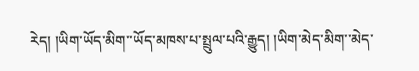རེད། །ཡིག་ཡོད་མིག་་ཡོད་མཁས་པ་སྤྲུལ་པའི་རྒྱུད། །ཡིག་མེད་མིག་་མེད་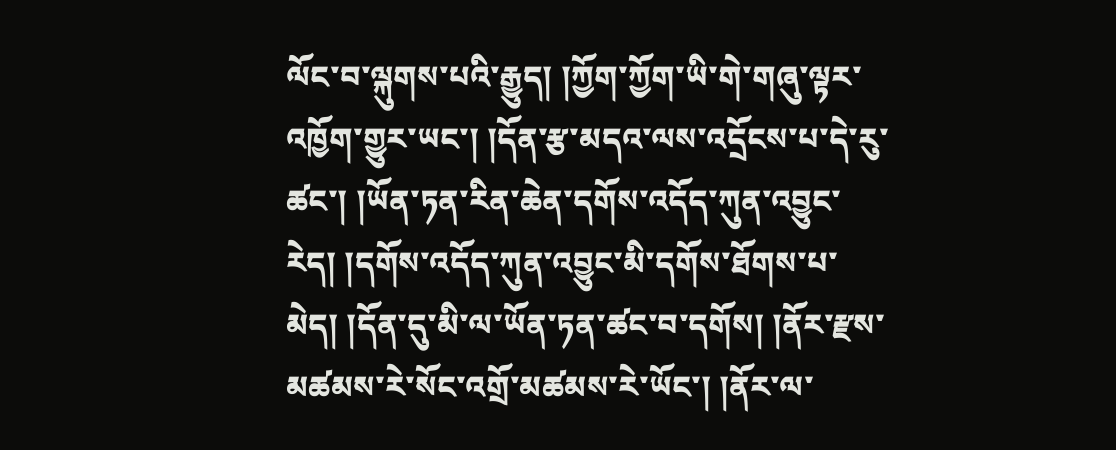ལོང་བ་ལྐུགས་པའི་རྒྱུད། །ཀྱོག་ཀྱོག་ཡི་གེ་གཞུ་ལྟར་འཁྱོག་གྱུར་ཡང་། །དོན་རྩ་མདའ་ལས་འདྲོངས་པ་དེ་རུ་ཚང་། །ཡོན་ཏན་རིན་ཆེན་དགོས་འདོད་ཀུན་འབྱུང་རེད། །དགོས་འདོད་ཀུན་འབྱུང་མི་དགོས་ཐོགས་པ་མེད། །དོན་དུ་མི་ལ་ཡོན་ཏན་ཚང་བ་དགོས། །ནོར་རྫས་མཚམས་རེ་སོང་འགྲོ་མཚམས་རེ་ཡོང་། །ནོར་ལ་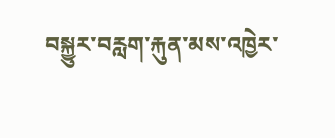བསྐྱུར་བརླག་རྐུན་མས་འཁྱེར་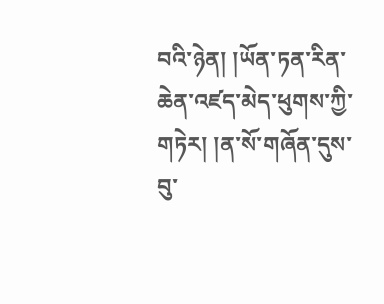བའི་ཉེན། །ཡོན་ཏན་རིན་ཆེན་འཛད་མེད་ཕུགས་ཀྱི་གཏེར། །ན་སོ་གཞོན་དུས་བུ་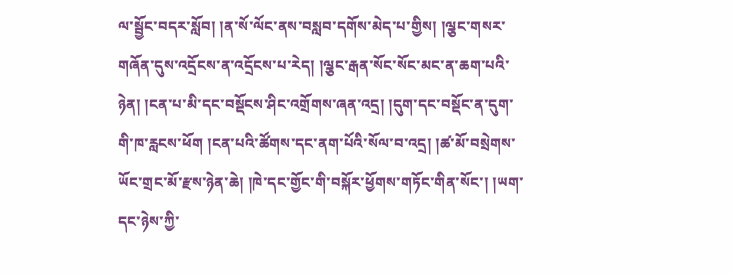ལ་སྦྱོང་བདར་སློབ། །ན་སོ་ལོང་ནས་བསླབ་དགོས་མེད་པ་གྱིས། །ལྕང་གསར་གཞོན་དུས་འདྲོངས་ན་འདྲོངས་པ་རེད། །ལྕང་རྒན་སོང་སོང་མང་ན་ཆག་པའི་ཉེན། །ངན་པ་མི་དང་བསྡོངས་ཤིང་འགྲོགས་ཞན་འདྲ། །དུག་དང་བསྡོང་ན་དུག་གི་ཁ་རླངས་ཕོག །ངན་པའི་ཚོགས་དང་ནག་པོའི་སོལ་བ་འདྲ། །ཚ་མོ་བསྲེགས་ཡོང་གྲང་མོ་རྫས་ཉེན་ཆེ། །ཁེ་དང་གྱོང་གི་བསྐོར་ཕྱོགས་གཏོང་གིན་སོང་། །ཡག་དང་ཉེས་ཀྱི་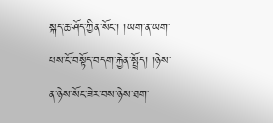སྐད་ཆ་ཤོད་ཀྱིན་སོང་། །ཡག་ན་ཡག་པས་ངོ་བསྟོད་བདག་རྐྱེན་སྤྲོད། །ཉེས་ན་ཉེས་སོང་ཟེར་བས་ཉེས་ཐག་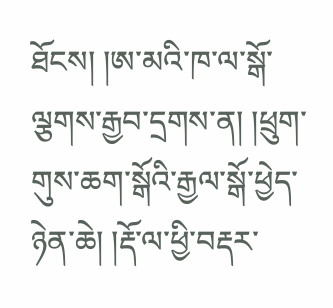ཐོངས། །ཨ་མའི་ཁ་ལ་སྒོ་ལྕགས་རྒྱབ་དྲགས་ན། །ཕྲུག་གུས་ཆག་སྒོའི་རྒྱལ་སྒོ་ཕྱེད་ཉེན་ཆེ། །རྡོ་ལ་ཕྱི་བརྡར་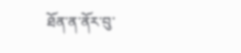ཐོན་ན་ནོར་བུ་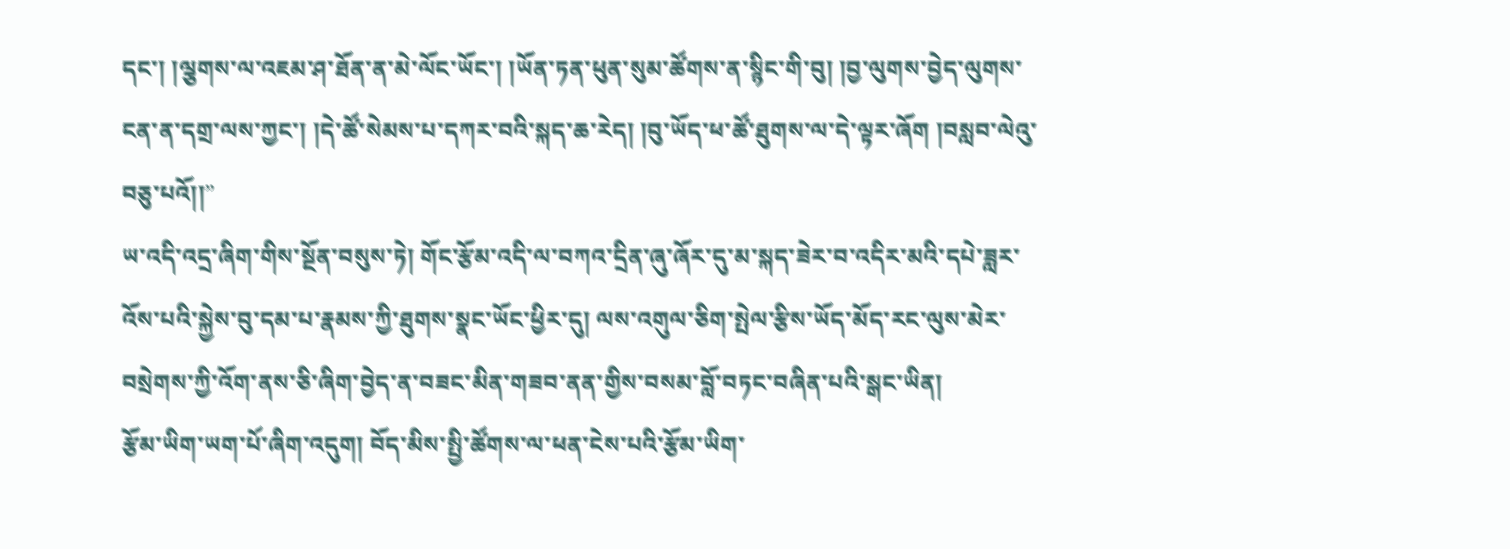དང་། །ལྕགས་ལ་འཇམ་ཤ་ཐོན་ན་མེ་ལོང་ཡོང་། །ཡོན་ཏན་ཕུན་སུམ་ཚོགས་ན་སྙིང་གི་བུ། །བྱ་ལུགས་བྱེད་ལུགས་ངན་ན་དགྲ་ལས་ཀྱང་། །དེ་ཚོ་སེམས་པ་དཀར་བའི་སྐད་ཆ་རེད། །བུ་ཡོད་ཕ་ཚོ་ཐུགས་ལ་དེ་ལྟར་ཞོག །བསླབ་ལེའུ་བཅུ་པའོ།།”
ཡ་འདི་འདྲ་ཞིག་གིས་སྔོན་བསུས་ཏེ། གོང་རྩོམ་འདི་ལ་བཀའ་དྲིན་ཞུ་ཞོར་དུ་མ་སྐད་ཟེར་བ་འདིར་མའི་དཔེ་ཟླར་འོས་པའི་སྐྱེས་བུ་དམ་པ་རྣམས་ཀྱི་ཐུགས་སྣང་ཡོང་ཕྱིར་དུ། ལས་འགུལ་ཅིག་སྤེལ་རྩིས་ཡོད་མོད་རང་ལུས་མེར་བསྲེགས་ཀྱི་འོག་ནས་ཅི་ཞིག་བྱེད་ན་བཟང་མིན་གཟབ་ནན་གྱིས་བསམ་བློ་བཏང་བཞིན་པའི་སྒང་ཡིན།
རྩོམ་ཡིག་ཡག་པོ་ཞིག་འདུག། བོད་མིས་སྤྱི་ཚོགས་ལ་ཕན་ངེས་པའི་རྩོམ་ཡིག་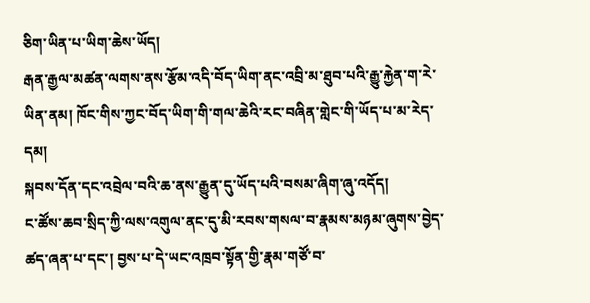ཅིག་ཡིན་པ་ཡིག་ཆེས་ཡོད།
རྒན་རྒྱལ་མཚན་ལགས་ནས་རྩོམ་འདི་བོད་ཡིག་ནང་འབྲི་མ་ཐུབ་པའི་རྒྱུ་རྐྱེན་ག་རེ་ཡིན་ནམ། ཁོང་གིས་ཀྱང་བོད་ཡིག་གི་གལ་ཆེའི་རང་བཞིན་གླེང་གི་ཡོད་པ་མ་རེད་དམ།
སྐབས་དོན་དང་འབྲེལ་བའི་ཆ་ནས་རྒྱུན་དུ་ཡོད་པའི་བསམ་ཞིག་ཞུ་འདོད།
ང་ཚོས་ཆབ་སྲིད་ཀྱི་ལས་འགུལ་ནང་དུ་མི་རབས་གསལ་བ་རྣམས་མཉམ་ཞུགས་བྱེད་ཚད་ཞན་པ་དང་། བྱས་པ་དེ་ཡང་འཁྲབ་སྟོན་གྱི་རྣམ་གཙོ་བ་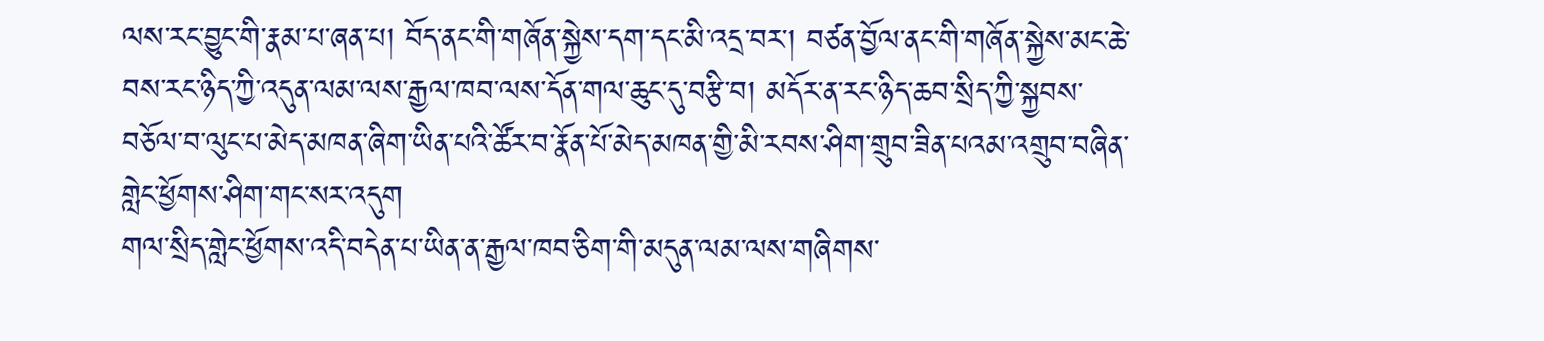ལས་རང་བྱུང་གི་རྣམ་པ་ཞན་པ། བོད་ནང་གི་གཞོན་སྐྱེས་དག་དང་མི་འདྲ་བར་། བཙན་བྱོལ་ནང་གི་གཞོན་སྐྱེས་མང་ཆེ་བས་རང་ཉིད་ཀྱི་འདུན་ལམ་ལས་རྒྱལ་ཁབ་ལས་དོན་གལ་ཆུང་དུ་བརྩི་བ། མདོར་ན་རང་ཉིད་ཆབ་སྲིད་ཀྱི་སྐྱབས་བཅོལ་བ་ལུང་པ་མེད་མཁན་ཞིག་ཡིན་པའི་ཚོར་བ་རྣོན་པོ་མེད་མཁན་གྱི་མི་རབས་ཤིག་གྲུབ་ཟིན་པའམ་འགྲུབ་བཞིན་གླེང་ཕྱོགས་ཤིག་གང་སར་འདུག
གལ་སྲིད་གླེང་ཕྱོགས་འདི་བདེན་པ་ཡིན་ན་རྒྱལ་ཁབ་ཅིག་གི་མདུན་ལམ་ལས་གཞིགས་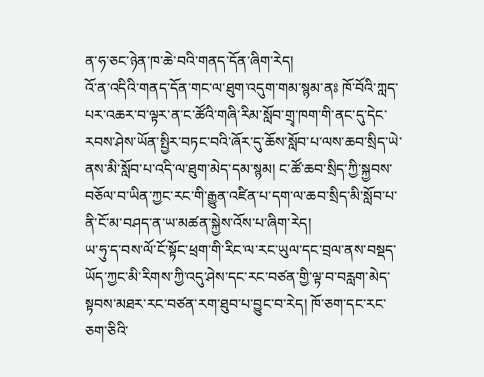ན་ཧ་ཅང་ཉེན་ཁ་ཆེ་བའི་གནད་དོན་ཞིག་རེད།
འོ་ན་འདིའི་གནད་དོན་གང་ལ་ཐུག་འདུག་གམ་སྙམ་ནཿ ཁོ་བོའི་ཀླད་པར་འཆར་བ་ལྟར་ན་ང་ཚོའི་གཞི་རིམ་སློབ་གྲྭ་ཁག་གི་ནང་དུ་དེང་རབས་ཤེས་ཡོན་སྤྱིར་བཏང་བའི་ཞོར་དུ་ཆོས་སློབ་པ་ལས་ཆབ་སྲིད་ཡེ་ནས་མི་སློབ་པ་འདི་ལ་ཐུག་མེད་དམ་སྙམ། ང་ཚོ་ཆབ་སྲིད་ཀྱི་སྐྱབས་བཅོལ་བ་ཡིན་ཀྱང་རང་གི་རྒྱུན་འཛིན་པ་དག་ལ་ཆབ་སྲིད་མི་སློབ་པ་ནི་ངོ་མ་བཤད་ན་ཡ་མཚན་སྐྱེས་འོས་པ་ཞིག་རེད།
ཡ་ཧུ་ད་བས་ལོ་ངོ་སྟོང་ཕྲག་གི་རིང་ལ་རང་ཡུལ་དང་བྲལ་ནས་བསྡད་ཡོད་ཀྱང་མི་རིགས་ཀྱི་འདུ་ཤེས་དང་རང་བཙན་གྱི་ལྟ་བ་བརླག་མེད་སྟབས་མཐར་རང་བཙན་རག་ཐུབ་པ་བྱུང་བ་རེད། ཁོ་ཅག་དང་རང་ཅག་ཅིའི་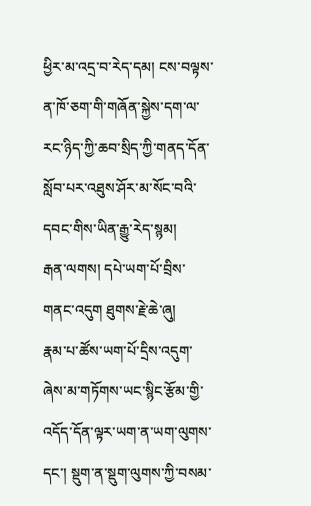ཕྱིར་མ་འདྲ་བ་རེད་དམ། ངས་བལྟས་ན་ཁོ་ཅག་གི་གཞོན་སྐྱེས་དག་ལ་རང་ཉིད་ཀྱི་ཆབ་སྲིད་ཀྱི་གནད་དོན་སློབ་པར་འཐུས་ཤོར་མ་སོང་བའི་དབང་གིས་ཡིན་རྒྱུ་རེད་སྙམ།
རྒན་ལགས། དཔེ་ཡག་པོ་བྲིས་གནང་འདུག ཐུགས་རྗེ་ཆེ་ཞུ།
རྣམ་པ་ཚོས་ཡག་པོ་དྲིས་འདུག་ཞེས་མ་གཏོགས་ཡང་སྙིང་རྩོམ་གྱི་འདོད་དོན་ལྟར་ཡག་ན་ཡག་ལུགས་དང་། སྡུག་ན་སྡུག་ལུགས་ཀྱི་བསམ་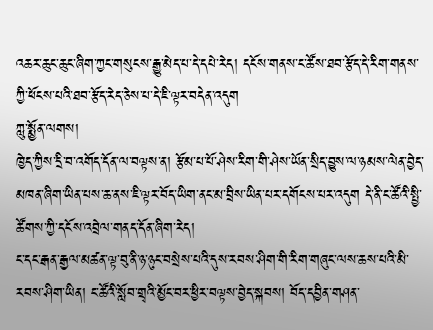འཆར་ཆུང་ཆུང་ཞིག་ཀྱང་གསུངས་རྒྱུ་མེད་པ་དེ་དཔེ་རེད། དངོས་གནས་ང་ཚོས་ཐབ་རྩོད་དེ་རིག་གནས་ཀྱི་ཕོངས་པའི་ཐབ་རྩོད་རེད་ཅེས་པ་དེ་ཇི་ལྟར་བདེན་འདུག
ཀླུ་སྨྱོན་ལགས།
ཁྱེད་ཀྱིས་དྲི་བ་འགོད་དོན་ལ་བལྟས་ན། རྩོམ་པ་པོ་ཤེས་རིག་གི་ཤེས་ཡོན་སྲིད་བྱུས་ལ་ཉམས་ལེན་བྱེད་མཁན་ཞིག་ཡིན་པས་ཆ་ནས་ཇི་ལྟར་བོད་ཡིག་ནང་མ་བྲིས་ཡིན་པར་དགོངས་པར་འདུག དེ་ནི་ང་ཚོའི་སྤྱི་ཚོགས་ཀྱི་དངོས་འབྲེལ་གནད་དོན་ཞིག་རེད།
ང་དང་རྒན་རྒྱལ་མཚན་ལྟ་བུ་ནི་ཉ་ཉུང་བསྲེས་པའི་དུས་རབས་ཤིག་གི་རིག་གཞུང་ལས་ཆས་པའི་མི་རབས་ཤིག་ཡིན། ང་ཚོའི་སློབ་གྲྭའི་མྱོང་བར་ཕྱིར་བལྟས་བྱེད་སྐབས། བོད་དབྱིན་གཤན་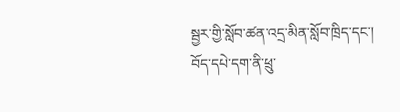སྦྱར་གྱི་སློབ་ཚན་འདྲ་མིན་སློབ་ཁྲིད་དང་། བོད་དཔེ་དག་ནི་ཕྲུ་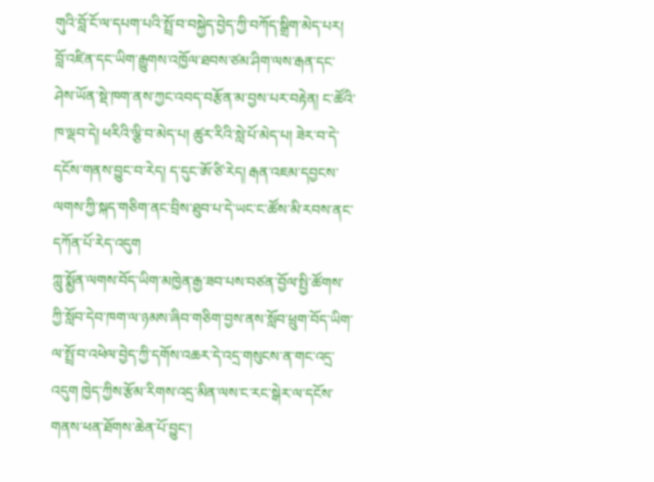གུའི་བློ་ངོ་ལ་དཔག་པའི་སྤྲོ་བ་བསྐྱེད་བྱེད་ཀྱི་བཀོད་སྒྲིག་མེད་པར། བློ་འཛིན་དང་ཡིག་རྒྱུགས་འཁྱོལ་ཐབས་ཙམ་ཤིག་ལས་རྒན་དང་ཤེས་ཡོན་སྡེ་ཁག་ནས་ཀྱང་འབད་བརྩོན་མ་བྱས་པར་བརྟེན། ང་ཚོའི་ཁ་ལྡབ་དེ། ཕརིའི་ལྕི་བ་མེད་པ། ཚུར་རིའི་སླེ་པོ་མེད་པ། ཟེར་བ་དེ་དངོས་གནས་བྱུང་བ་རེད། ད་དུང་ཨོ་ཙི་རེད། རྒན་འཇམ་དབྱངས་ལགས་ཀྱི་སྐད་གཅིག་ནང་བྲིས་ཐུབ་པ་དེ་ཡང་ང་ཚོས་མི་རབས་ནང་དཀོན་པོ་རེད་འདུག
ཀླུ་སྨྱོན་ལགས་བོད་ཡིག་མཁྱེན་རྒྱ་ཟབ་པས་བཙན་བྱོལ་སྤྱི་ཚོགས་ཀྱི་སློབ་དེབ་ཁག་ལ་ཉམས་ཞིབ་གཅིག་བྱས་ནས་སློབ་ཕྲུག་བོད་ཡིག་ལ་སྤྲོ་བ་འཕེལ་བྱེད་ཀྱི་དགོས་འཆར་དེ་འདྲ་གསུངས་ན་གང་འདྲ་འདུག ཁྱེད་ཀྱིས་རྩོམ་རིགས་འདྲ་མིན་ལས་ང་རང་སྒེར་ལ་དངོས་གནས་ཕན་ཐོགས་ཆེན་པོ་བྱུང་།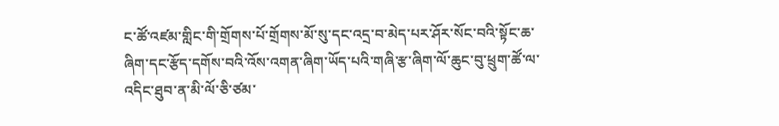ང་ཚོ་འཛམ་གླིང་གི་གྲོགས་པོ་གྲོགས་མོ་སུ་དང་འདྲ་བ་མེད་པར་ཤོར་སོང་བའི་སྟོང་ཆ་ཞིག་དང་རྩོད་དགོས་བའི་འོས་འགན་ཞིག་ཡོད་པའི་གཞི་རྩ་ཞིག་ལོ་ཆུང་བུ་ཕྲུག་ཚོ་ལ་འདིང་ཐུབ་ན་མི་ལོ་ཅི་ཙམ་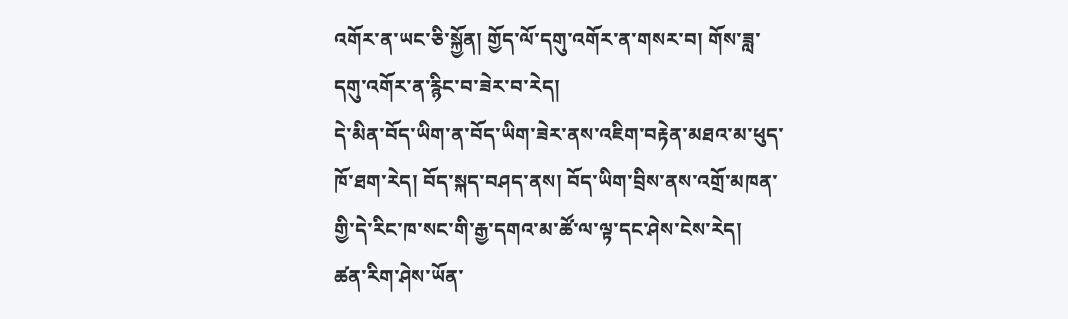འགོར་ན་ཡང་ཅི་སྐྱོན། གྱོད་ལོ་དགུ་འགོར་ན་གསར་བ། གོས་ཟླ་ དགུ་འགོར་ན་རྙིང་བ་ཟེར་བ་རེད།
དེ་མིན་བོད་ཡིག་ན་བོད་ཡིག་ཟེར་ནས་འཇིག་བརྟེན་མཐའ་མ་ཕུད་ཁོ་ཐག་རེད། བོད་སྐད་བཤད་ནས། བོད་ཡིག་བྲིས་ནས་འགྲོ་མཁན་གྱི་དེ་རིང་ཁ་སང་གི་རྒྱ་དགའ་མ་ཚོ་ལ་ལྟ་དང་ཤེས་ངེས་རེད།
ཚན་རིག་ཤེས་ཡོན་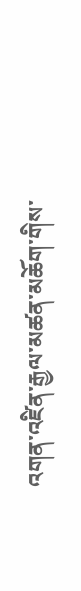འགན་འཛིན་རྒྱལ་མཚན་མཆོག་གིས་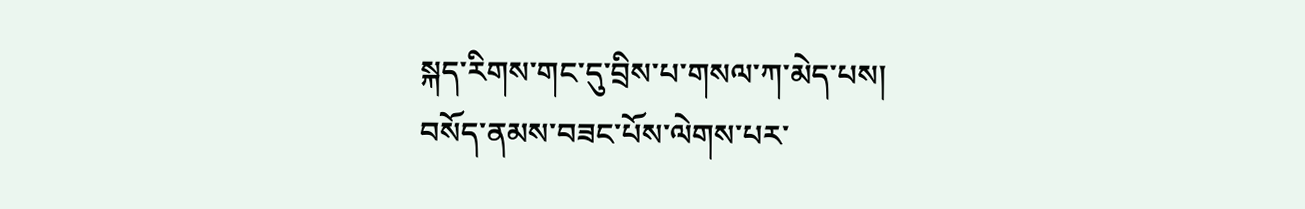སྐད་རིགས་གང་དུ་བྲིས་པ་གསལ་ཀ་མེད་པས།
བསོད་ནམས་བཟང་པོས་ལེགས་པར་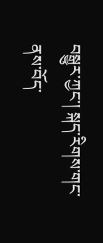བསྒྱུར་ཀྱང་། སྐད་རིགས་གང་ནས་བོད་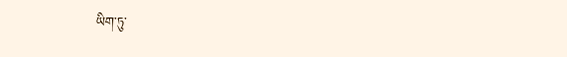ཡིག་ཏུ་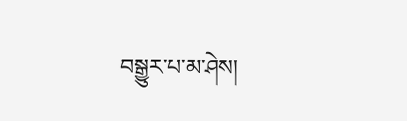བསྒྱུར་པ་མ་ཤེས།